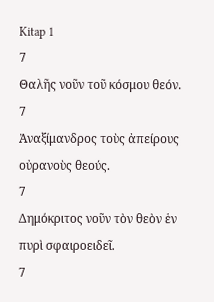Kitap 1
7
Θαλῆς νοῦν τοῦ κόσμου θεόν.
7
Ἀναξίμανδρος τοὺς ἀπείρους οὐρανοὺς θεούς.
7
Δημόκριτος νοῦν τὸν θεὸν ἑν πυρὶ σφαιροειδεῖ.
7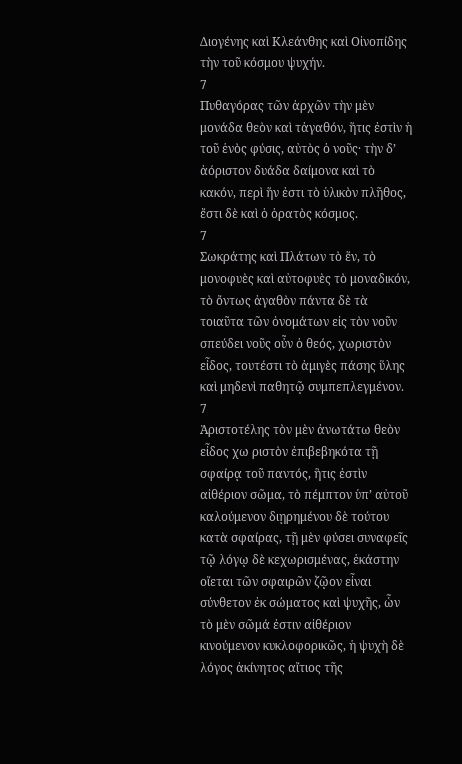Διογένης καὶ Κλεάνθης καὶ Οἰνοπίδης τὴν τοῦ κόσμου ψυχήν.
7
Πυθαγόρας τῶν ἀρχῶν τὴν μὲν μονάδα θεὸν καὶ τἀγαθόν, ἥτις ἐστὶν ἡ τοῦ ἑνὸς φύσις, αὐτὸς ὁ νοῦς· τὴν δʼ ἀόριστον δυάδα δαίμονα καὶ τὸ κακόν, περὶ ἥν ἐστι τὸ ὑλικὸν πλῆθος, ἔστι δὲ καὶ ὁ ὁρατὸς κόσμος.
7
Σωκράτης καὶ Πλάτων τὸ ἕν, τὸ μονοφυὲς καὶ αὐτοφυὲς τὸ μοναδικόν, τὸ ὄντως ἀγαθὸν πάντα δὲ τὰ τοιαῦτα τῶν ὀνομάτων εἰς τὸν νοῦν σπεύδει νοῦς οὖν ὁ θεός, χωριστὸν εἶδος, τουτέστι τὸ ἀμιγὲς πάσης ὕλης καὶ μηδενὶ παθητῷ συμπεπλεγμένον.
7
Ἀριστοτέλης τὸν μὲν ἀνωτάτω θεὸν εἶδος χω ριστὸν ἐπιβεβηκότα τῇ σφαίρᾳ τοῦ παντός, ἣτις ἐστὶν αἰθέριον σῶμα, τὸ πέμπτον ὑπʼ αὐτοῦ καλούμενον διῃρημένου δὲ τούτου κατὰ σφαίρας, τῇ μὲν φύσει συναφεῖς τῷ λόγῳ δὲ κεχωρισμένας, ἑκάστην οἴεται τῶν σφαιρῶν ζῷον εἶναι σύνθετον ἐκ σώματος καὶ ψυχῆς, ὧν τὸ μὲν σῶμά ἐστιν αἰθέριον κινούμενον κυκλοφορικῶς, ἡ ψυχὴ δὲ λόγος ἀκίνητος αἴτιος τῆς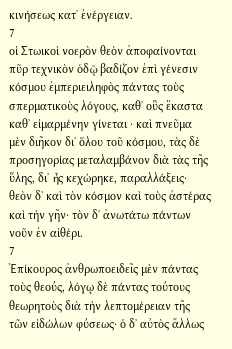κινήσεως κατʼ ἐνέργειαν.
7
οἱ Στωικοὶ νοερὸν θεὸν ἀποφαίνονται πῦρ τεχνικὸν ὁδῷ βαδίζον ἐπὶ γένεσιν κόσμου ἐμπεριειληφὸς πάντας τοὺς σπερματικοὺς λόγους, καθʼ οὓς ἕκαστα καθʼ εἱμαρμένην γίνεται · καὶ πνεῦμα μὲν διῆκον διʼ ὅλου τοῦ κόσμου, τὰς δὲ προσηγορίας μεταλαμβάνον διὰ τὰς τῆς ὕλης, διʼ ἧς κεχώρηκε, παραλλάξεις· θεὸν δʼ καὶ τὸν κόσμον καὶ τοὺς ἀστέρας καὶ τὴν γῆν· τὸν δʼ ἀνωτάτω πάντων νοῦν ἐν αἰθέρι.
7
Ἐπίκουρος ἀνθρωποειδεῖς μὲν πάντας τοὺς θεούς, λόγῳ δὲ πάντας τούτους θεωρητοὺς διὰ τὴν λεπτομέρειαν τῆς τῶν εἰδώλων φύσεως· ὁ δʼ αὐτὸς ἄλλως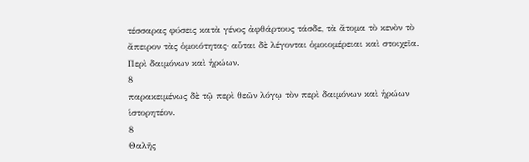τέσσαρας φύσεις κατὰ γένος ἀφθάρτους τάσδε, τὰ ἄτομα τὸ κενὸν τὸ ἄπειρον τὰς ὁμοιότητας· αὗται δὲ λέγονται ὁμοιομέρειαι καὶ στοιχεῖα.
Περὶ δαιμόνων καὶ ἡρώων.
8
παρακειμένως δὲ τῷ περὶ θεῶν λόγῳ τὸν περὶ δαιμόνων καὶ ἡρώων ἱστορητέον.
8
Θαλῆς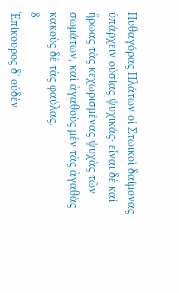Πυθαγόρας Πλάτων οἱ Στωικοὶ δαίμονας ὑπάρχειν οὐσίας ψυχικάς· εἶναι δὲ καὶ ἥρωας τὰς κεχωρισμένας ψυχὰς τῶν σωμάτων, καὶ ἀγαθοὺς μὲν τὰς ἀγαθὰς κακοὺς δὲ τὰς φαύλας.
8
Ἐπίκουρος δʼ οὐδὲν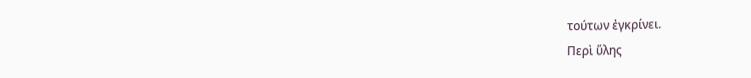τούτων ἐγκρίνει.
Περὶ ὕλης